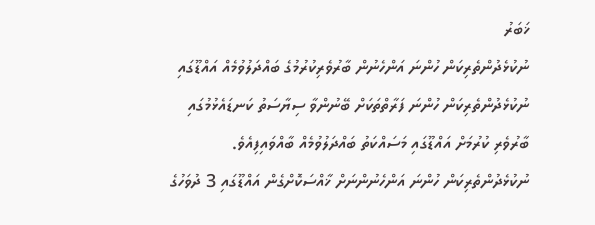ޚަބަރު
ނުކުޅެދުންތެރިކަން ހުންނަ އަންހެނުން ބާރުވެރިކުރުމުގެ ބައްދަލުވުމެއް އައްޑޫގައި
ނުކުޅެދުންތެރިކަން ހުންނަ ފަރާތްތަކަށް ބޭނުންވާ ސިޔާސަތު ކަނޑައެޅުމުގައި ބާރުވެރި ކުރުމަށް އައްޑޫގައި މަސައްކަތު ބައްދަލުވުމެއް ބާއްވައިފިއެވެ.
ނުކުޅެދުންތެރިކަން ހުންނަ އަންހެނުންނަށް ޚާއްސަކޮށްގެން އައްޑޫގައި 3 ދުވަހުގެ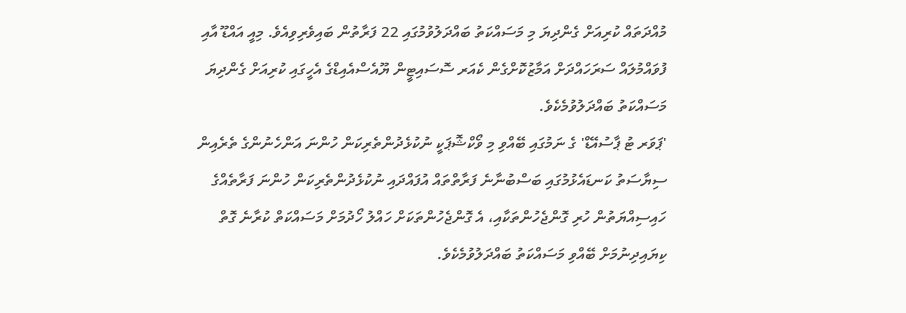މުއްދަތައް ކުރިއަށް ގެންދިޔަ މި މަސައްކަތު ބައްދަލުވުމުގައި 22 ފަރާތުން ބައިވެރިވިއެވެ. މިއީ އައްޑޫ އާއި ފުވައްމުލައް ސަރަހައްދަށް އަމާޒުކޮށްގެން ކެއަރ ސޮސައިޓީން ޔޫއެސްއެއިޑްގެ އެހީގައި ކުރިއަށް ގެންދިޔަ މަސައްކަތު ބައްދަލުވުމެކެވެ.
'ޕަވަރ ޓު ޕާސުއޭޑް' ގެ ނަމުގައި ބޭއްވި މި ވޯކްޝޮޕަކީ ނުކުޅެދުންތެރިކަން ހުންނަ އަންހެނުންގެ ތެރެއިން ސިޔާސަތު ކަނޑައެޅުމުގައި ބަސްބުނާނެ ފަރާތްތައް އުފައްދައި ނުކުޅެދުންތެރިކަން ހުންނަ ފަރާތެއްގެ ހައިސިއްޔަތުން ހުރި ގޮންޖެހުންތަކާއި، އެ ގޮންޖެހުންތަކަށް ހައްލު ހޯދުމަށް މަސައްކަތް ކުރާނެ ގޮތް ކިޔައިދިނުމަށް ބޭއްވި މަސައްކަތު ބައްދަލުވުމެކެވެ.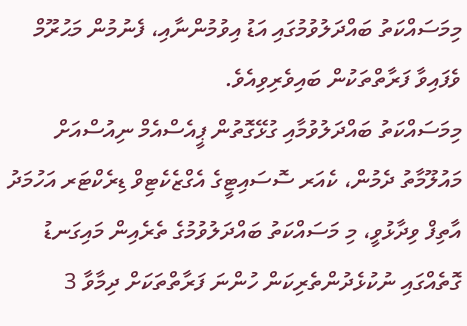މިމަސައްކަތު ބައްދަލުވުމުގައި އަޑު އިވުމުންނާއި، ފެނުމުން މަޙުރޫމް ވެފައިވާ ފަރާތްތަކުން ބައިވެރިވިއެވެ.
މިމަސައްކަތު ބައްދަލުވުމާއި ގުޅޭގޮތުން ޕީއެސްއެމް ނިއުސްއަށް މައުލޫމާތު ދެމުން، ކެއަރ ސޮސައިޓީގެ އެގްޒެކެޓިވް ޑިރެކްޓަރ އަހުމަދު އާތިފް ވިދާޅުވީ، މި މަސައްކަތު ބައްދަލުވުމުގެ ތެރެއިން މައިގަނޑު ގޮތެއްގައި ނުކުޅެދުންތެރިކަން ހުންނަ ފަރާތްތަކަށް ދިމާވާ 3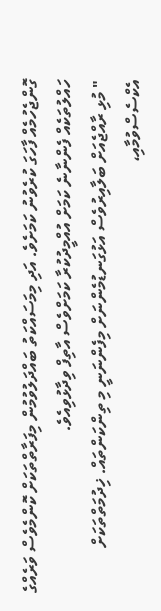ގޮންޖެހުމެއް ފާހަގަ ކުރެވުނު ކަމަށެވެ. އަދި މިމަސައްކަތު ބައްދަލުވުމުން މިފަރާތްތަކަށް ކޮންމެވެސް ވަރެއްގެ ހައްލުތަކެއް ފެންނާނެ ކަމަށް އުއްމީދުކުރާ ކަމަށްވެސް އާތިފް ވިދާޅުވިއެވެ.
" މުޅި ރާއްޖެއަށް ބަލާއިރުވެސް އަޅުގަނޑުމެންނަށް މިފެންނަނީ މި ތިންކަންތައް. ޚިދުމަތްތަކަށް އެކްސެސްވުމާއި،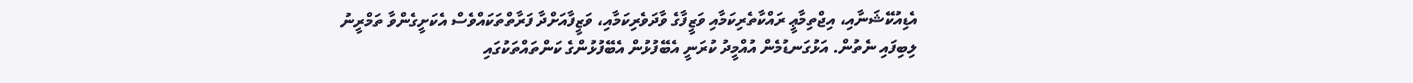އެޑިއުކޭޝަނާއި، އިޖްތިމާޢީ ރައްކާތެރިކަމާއި ވަޒީފާގެ ވާދަވެރިކަމާއި، ވަޒީފާއަށްދާ ފަރާތްތަކައްވެސް އެކަށީގެންވާ ތަމްރީނު ލިބިފައި ނެތުން. އަޅުގަނޑުމެން އުއްމީދު ކުރަނީ އެބޭފުޅުން އެބޭފުޅުންގެ ކަންތައްތަކުގައި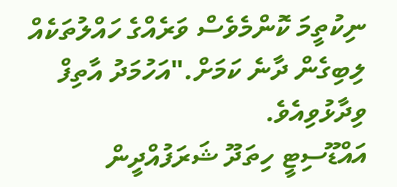ނިކުތީމަ ކޮންމެވެސް ވަރެއްގެ ހައްލުތަކެއް ލިބިގެން ދާނެ ކަމަށް."އަހުމަދު އާތިފް ވިދާޅުވިއެވެ.
އައްޑޫސިޓީ ހިތަދޫ ޝަރަފުއްދީން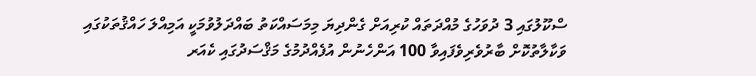ސްކޫލުގައި 3 ދުވަހުގެ މުއްދަތައް ކުރިއަށް ގެންދިޔަ މިމަސައްކަތު ބައްދަލުވުމަކީ އަމިއްލަ ހައްޤުތަކުގައި ވަކާލާތުކޮށް ބާރުވެރިވެފައިވާ 100 އަންހެނުން އުފެއްދުމުގެ މަޤްސަދުގައި ކެއަރ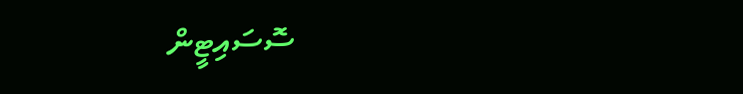ސޮސައިޓީން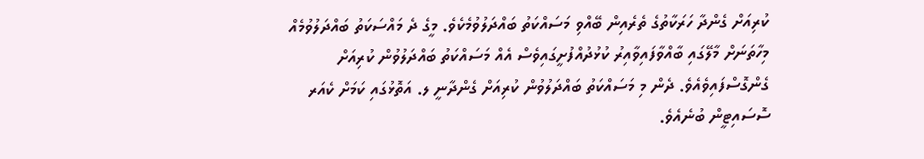ކުރިއަށް ގެންދާ ހަރަކާތުގެ ތެރެއިން ބޭއްވި މަސައްކަތު ބައްދަލުވުމެކެވެ. މީގެ ދެ މައްސަކަތު ބައްދަލުވުމެއް މިހާތަނަށް މާލޭގައި ބާއްވާފައިވާއިރު ކުޅުދުއްފުށީގައިވެސް އެއް މަސައްކަތު ބައްދަލުވުން ކުރިއަށް ގެންގޮސްފައިވެއެވެ. ދެން މި މަސައްކަތު ބައްދަލުވުން ކުރިއަށް ގެންދާނީ ލ. އަތޮޅުގައި ކަމަށް ކެއަރ ސޮސައިޓީން ބުނެއެވެ.